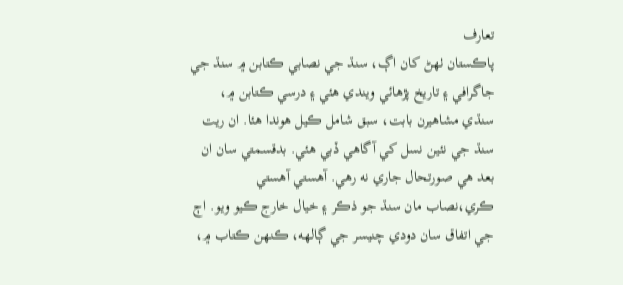تعارف
پاڪستان ٺهڻ کان اڳ، سنڌ جي نصابي ڪتابن ۾ سنڌ جي جاگرافي ۽ تاريخ پڙهائي ويندي هئي ۽ درسي ڪتابن ۾، سنڌي مشاهيرن بابت، سبق شامل ڪيل هوندا هئا. ان ريت سنڌ جي نئين نسل کي آگاهي ڏبي هئي. بدقسمتي سان ان بعد هي صورتحال جاري نه رهي. آهستي آهستي ڪري،نصاب مان سنڌ جو ذڪر ۽ خيال خارج ڪيو ويو. اڄ جي اتفاق سان دودي چنيسر جي ڳالهه، ڪنهن ڪتاب ۾،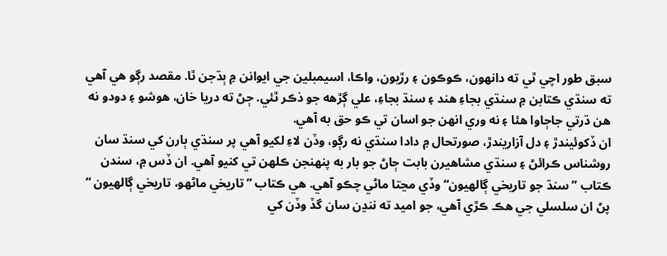سبق طور اچي ٿي ته دانهون، ڪوڪون ۽ رڙيون، واڪا، اسيمبلين جي ايوانن ۾ ٻڌجن ٿا. مقصد رڳو هي آهي ته سنڌي ڪتابن ۾ سنڌي بجاءِ هند ۽ سنڌ بجاءِ، علي ڳڙهه جو ذڪر ٿئي. ڄڻ ته دريا خان، هوشو ۽ دودو نه هن ڌرتي جاڄاوا هئا ۽ نه وري انهن جو اسان تي ڪو حق به آهي.
ان ڏکوئيندڙ ۽ دل آزاريندڙ، صورتحال ۾ دادا سنڌي نه رڳو، وڏن لاءِ لکيو آهي پر سنڌي ٻارن کي سنڌ سان روشناس ڪرائڻ ۽ سنڌي مشاهيرن بابت ڄاڻ جو بار به پنهنجن ڪلهن تي کنيو آهي. ان ڏس ۾، سندن ڪتاب ”سنڌ جو تاريخي ڳالهيون“ وڏي مڃتا ماڻي چڪو آهي. هي ڪتاب ”تاريخي ماڻهو، تاريخي ڳالهيون “ پڻ ان سلسلي جي هڪ ڪڙي آهي، جو اميد ته ننڍن سان گڏ وڏن کي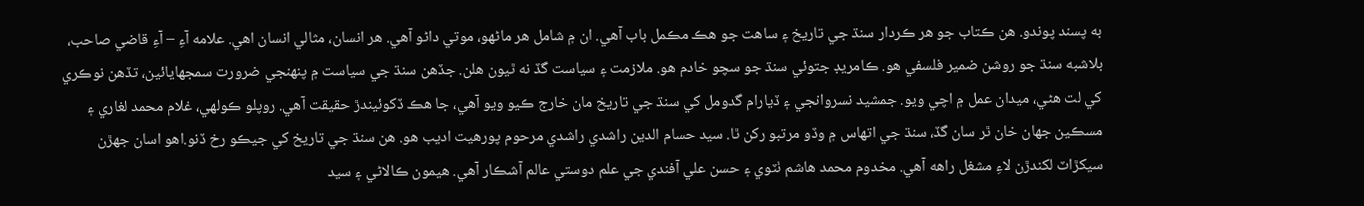به پسند پوندو. هن ڪتاب جو هر ڪردار سنڌ جي تاريخ ۽ ساهت جو هڪ مڪمل باب آهي. ان ۾ شامل هر ماڻهو، موتي داڻو آهي. هر انسان، مثالي انسان اهي. علامه آءِ – آءِ قاضي صاحب، بلاشبه سنڌ جو روشن ضمير فلسفي هو. ڪامريڊ جتوئي سنڌ جو سچو خادم هو. ملازمت ۽ سياست گڏ نه ٿيون هلن. جڏهن سنڌ جي سياست ۾ پنهنجي ضرورت سمجهايائين، تڏهن نوڪري کي لت هڻي، ميدان عمل ۾ اچي ويو. جمشيد نسروانجي ۽ ڏيارام گدومل کي سنڌ جي تاريخ مان خارج ڪيو ويو آهي، جا هڪ ڏکوئيندڙ حقيقت آهي. روپلو ڪولهي، غلام محمد لغاري ۽ مسڪين جهان خان ٿر سان گڏ، سنڌ جي اتهاس ۾ وڏو مرتبو رکن ٿا. سيد حسام الدين راشدي راشدي مرحوم پورهيت اديب هو. هن سنڌ جي تاريخ کي جيڪو رخ ڏنو.اهو اسان جهڙن سيکڙاٽ لکندڙن لاءِ مشغل راهه آهي. مخدوم محمد هاشم ٺٽوي ۽ حسن علي آفندي جي علم دوستي عالم آشڪار آهي. هيمون ڪالاڻي ۽ سيد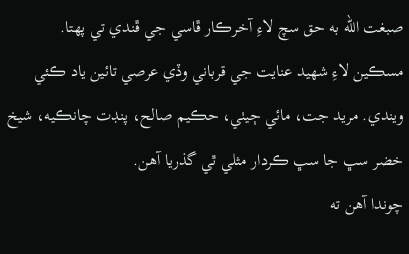صبغت الله به حق سچ لاءِ آخرڪار ڦاسي جي ڦندي تي پهتا. مسڪين لاءِ شهيد عنايت جي قرباني وڏي عرصي تائين ياد ڪئي ويندي. مريد جت، مائي ڄيٺي، حڪيم صالح، پنڊت چانڪيه، شيخ خضر سڀ جا سڀ ڪردار مثلي ٿي گذريا آهن.
چوندا آهن ته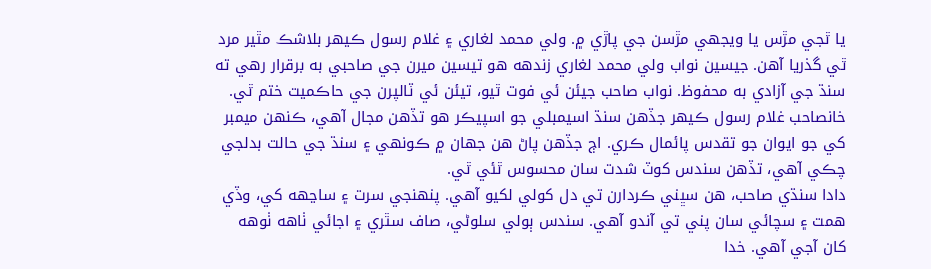يا ٿجي مڙس يا ويجهي مڙسن جي پاڙي ۾. ولي محمد لغاري ۽ غلام رسول ڪيهر بلاشڪ مٿير مرد ٿي گذريا آهن. جيسين نواب ولي محمد لغاري زندهه هو تيسين ميرن جي صاحبي به برقرار رهي ته سنڌ جي آزادي به محفوظ. نواب صاحب جيئن ئي فوت ٿيو، تيئن ئي ٽالپرن جي حاڪميت ختم ٿي. خانصاحب غلام رسول ڪيهر جڏهن سنڌ اسيمبلي جو اسپيڪر هو تڏهن مجال آهي، ڪنهن ميمبر کي جو ايوان جو تقدس پائمال ڪري. اڄ جڏهن پاڻ هن جهان ۾ ڪونهي ۽ سنڌ جي حالت بدلجي چڪي آهي، تڏهن سندس کوٽ شدت سان محسوس ٿئي ٿي.
دادا سنڌي صاحب، هن سڀني ڪردارن تي دل کولي لکيو آهي. پنهنجي سرت ۽ ساڃهه کي، وڏي همت ۽ سچائي سان پني تي آندو آهي. سندس ٻولي سلوڻي، صاف سٿري ۽ اجائي ٺاهه ٺوهه کان آجي آهي. خدا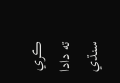ڪري ته دادا سنڌي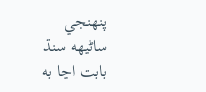پنهنجي ساڻيهه سنڌ بابت اڃا به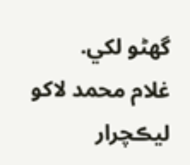گهڻو لکي.
غلام محمد لاکو
ليڪچرار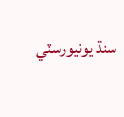سنڌ يونيورسٽي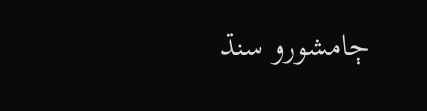ڄامشورو سنڌ